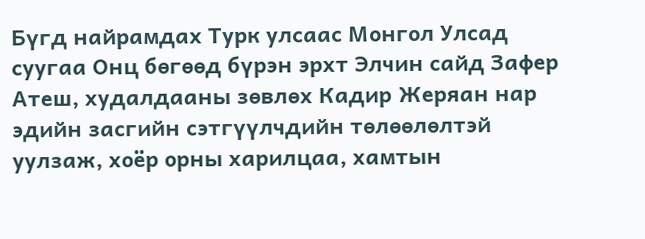Бүгд найрамдах Турк улсаас Монгол Улсад суугаа Онц бөгөөд бүрэн эрхт Элчин сайд Зафер Атеш, худалдааны зөвлөх Кадир Жеряан нар эдийн засгийн сэтгүүлчдийн төлөөлөлтэй уулзаж, хоёр орны харилцаа, хамтын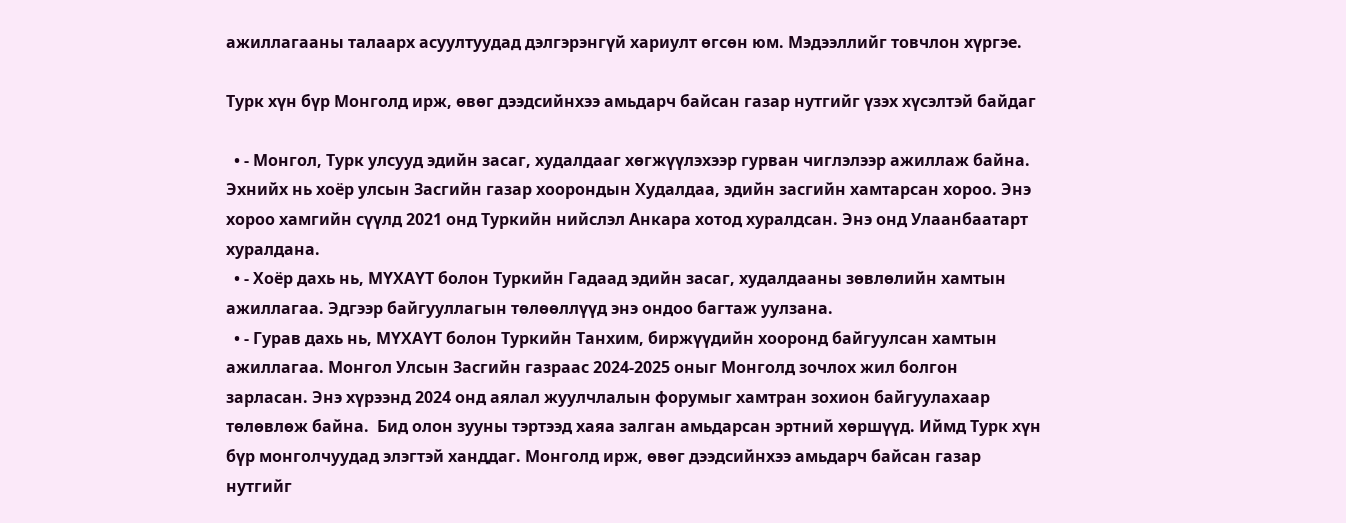ажиллагааны талаарх асуултуудад дэлгэрэнгүй хариулт өгсөн юм. Мэдээллийг товчлон хүргэе.

Турк хүн бүр Монголд ирж, өвөг дээдсийнхээ амьдарч байсан газар нутгийг үзэх хүсэлтэй байдаг

  • - Монгол, Турк улсууд эдийн засаг, худалдааг хөгжүүлэхээр гурван чиглэлээр ажиллаж байна. Эхнийх нь хоёр улсын Засгийн газар хоорондын Худалдаа, эдийн засгийн хамтарсан хороо. Энэ хороо хамгийн сүүлд 2021 онд Туркийн нийслэл Анкара хотод хуралдсан. Энэ онд Улаанбаатарт хуралдана.
  • - Хоёр дахь нь, МҮХАҮТ болон Туркийн Гадаад эдийн засаг, худалдааны зөвлөлийн хамтын ажиллагаа. Эдгээр байгууллагын төлөөллүүд энэ ондоо багтаж уулзана.
  • - Гурав дахь нь, МҮХАҮТ болон Туркийн Танхим, биржүүдийн хооронд байгуулсан хамтын ажиллагаа. Монгол Улсын Засгийн газраас 2024-2025 оныг Монголд зочлох жил болгон зарласан. Энэ хүрээнд 2024 онд аялал жуулчлалын форумыг хамтран зохион байгуулахаар төлөвлөж байна.  Бид олон зууны тэртээд хаяа залган амьдарсан эртний хөршүүд. Иймд Турк хүн бүр монголчуудад элэгтэй ханддаг. Монголд ирж, өвөг дээдсийнхээ амьдарч байсан газар нутгийг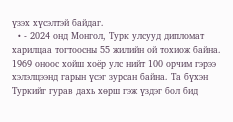үзэх хүсэлтэй байдаг.
  • - 2024 онд Монгол, Турк улсууд дипломат харилцаа тогтоосны 55 жилийн ой тохиож байна. 1969 оноос хойш хоёр улс нийт 100 орчим гэрээ хэлэлцээнд гарын үсэг зурсан байна. Та бүхэн Туркийг гурав дахь хөрш гэж үздэг бол бид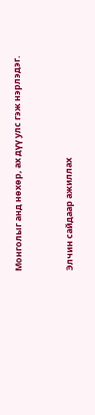Монголыг анд нөхөр, ах дүү улс гэж нэрлэдэг.


Элчин сайдаар ажиллах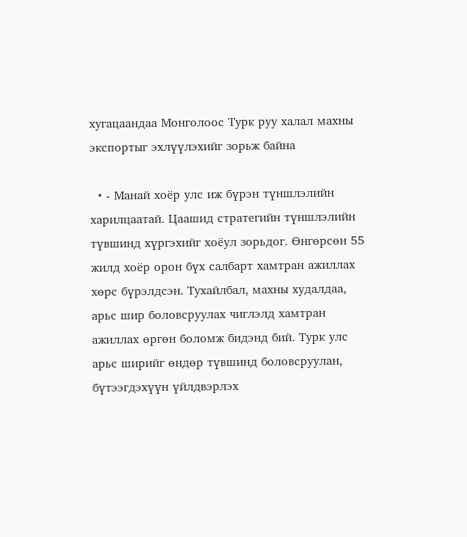хугацаандаа Монголоос Турк руу халал махны экспортыг эхлүүлэхийг зорьж байна

  • - Манай хоёр улс иж бүрэн түншлэлийн харилцаатай. Цаашид стратегийн түншлэлийн түвшинд хүргэхийг хоёул зорьдог. Өнгөрсөн 55 жилд хоёр орон бүх салбарт хамтран ажиллах хөрс бүрэлдсэн. Тухайлбал, махны худалдаа, арьс шир боловсруулах чиглэлд хамтран ажиллах өргөн боломж бидэнд бий. Турк улс арьс ширийг өндөр түвшинд боловсруулан, бүтээгдэхүүн үйлдвэрлэх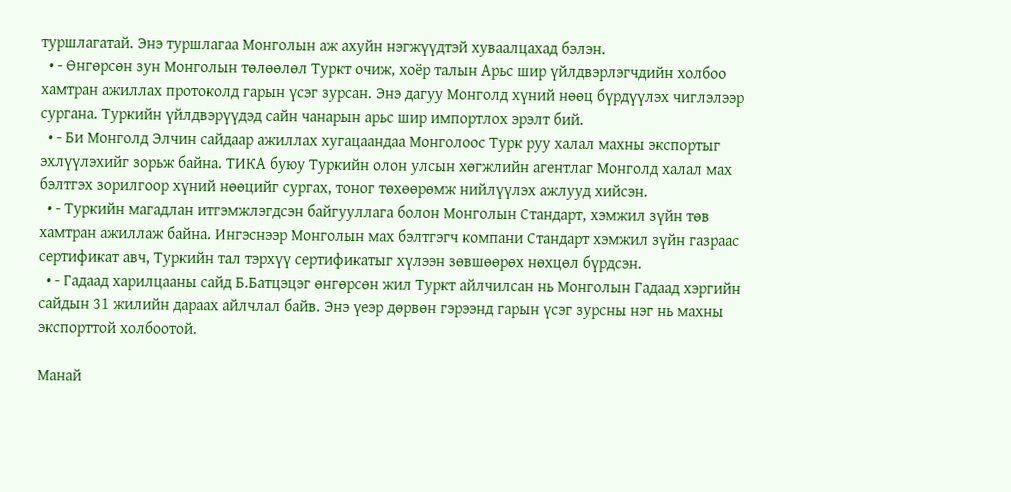туршлагатай. Энэ туршлагаа Монголын аж ахуйн нэгжүүдтэй хуваалцахад бэлэн.
  • - Өнгөрсөн зун Монголын төлөөлөл Туркт очиж, хоёр талын Арьс шир үйлдвэрлэгчдийн холбоо хамтран ажиллах протоколд гарын үсэг зурсан. Энэ дагуу Монголд хүний нөөц бүрдүүлэх чиглэлээр сургана. Туркийн үйлдвэрүүдэд сайн чанарын арьс шир импортлох эрэлт бий.
  • - Би Монголд Элчин сайдаар ажиллах хугацаандаа Монголоос Турк руу халал махны экспортыг эхлүүлэхийг зорьж байна. ТИКА буюу Туркийн олон улсын хөгжлийн агентлаг Монголд халал мах бэлтгэх зорилгоор хүний нөөцийг сургах, тоног төхөөрөмж нийлүүлэх ажлууд хийсэн.
  • - Туркийн магадлан итгэмжлэгдсэн байгууллага болон Монголын Стандарт, хэмжил зүйн төв хамтран ажиллаж байна. Ингэснээр Монголын мах бэлтгэгч компани Стандарт хэмжил зүйн газраас сертификат авч, Туркийн тал тэрхүү сертификатыг хүлээн зөвшөөрөх нөхцөл бүрдсэн.
  • - Гадаад харилцааны сайд Б.Батцэцэг өнгөрсөн жил Туркт айлчилсан нь Монголын Гадаад хэргийн сайдын 31 жилийн дараах айлчлал байв. Энэ үеэр дөрвөн гэрээнд гарын үсэг зурсны нэг нь махны экспорттой холбоотой.

Манай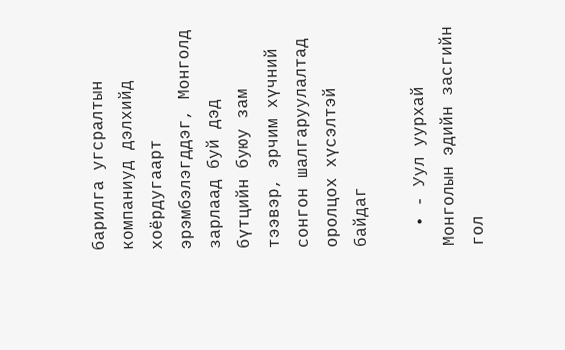барилга угсралтын компаниуд дэлхийд хоёрдугаарт эрэмбэлэгддэг, Монголд зарлаад буй дэд бүтцийн буюу зам тээвэр, эрчим хүчний сонгон шалгаруулалтад оролцох хүсэлтэй байдаг

  • - Уул уурхай Монголын эдийн засгийн гол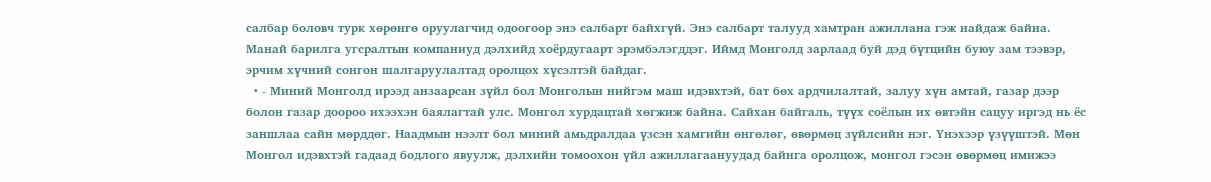салбар боловч турк хөрөнгө оруулагчид одоогоор энэ салбарт байхгүй. Энэ салбарт талууд хамтран ажиллана гэж найдаж байна. Манай барилга угсралтын компаниуд дэлхийд хоёрдугаарт эрэмбэлэгддэг. Иймд Монголд зарлаад буй дэд бүтцийн буюу зам тээвэр, эрчим хүчний сонгон шалгаруулалтад оролцох хүсэлтэй байдаг.
  • - Миний Монголд ирээд анзаарсан зүйл бол Монголын нийгэм маш идэвхтэй, бат бөх ардчилалтай, залуу хүн амтай, газар дээр болон газар доороо ихээхэн баялагтай улс. Монгол хурдацтай хөгжиж байна. Сайхан байгаль, түүх соёлын их өвтэйн сацуу иргэд нь ёс заншлаа сайн мөрддөг. Наадмын нээлт бол миний амьдралдаа үзсэн хамгийн өнгөлөг, өвөрмөц зүйлсийн нэг. Үнэхээр үзүүштэй. Мөн Монгол идэвхтэй гадаад бодлого явуулж, дэлхийн томоохон үйл ажиллагаануудад байнга оролцож, монгол гэсэн өвөрмөц имижээ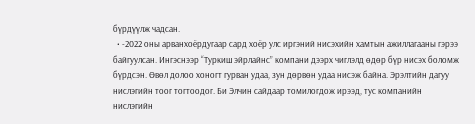бүрдүүлж чадсан.
  • -2022 оны арванхоёрдугаар сард хоёр улс иргэний нисэхийн хамтын ажиллагааны гэрээ байгуулсан. Ингэснээр “Туркиш эйрлайнс” компани дээрх чиглэлд өдөр бүр нисэх боломж бүрдсэн. Өвөл долоо хоногт гурван удаа, зун дөрвөн удаа нисэж байна. Эрэлтийн дагуу нислэгийн тоог тогтоодог. Би Элчин сайдаар томилогдож ирээд, тус компанийн нислэгийн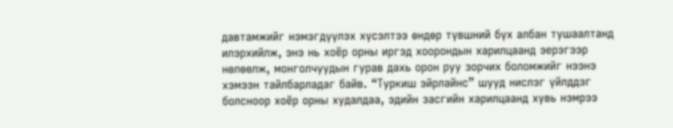давтамжийг нэмэгдүүлэх хүсэлтээ өндөр түвшний бүх албан тушаалтанд илэрхийлж, энэ нь хоёр орны иргэд хоорондын харилцаанд эерэгээр нөлөөлж, монголчуудын гурав дахь орон руу зорчих боломжийг нээнэ хэмээн тайлбарладаг байв. “Туркиш эйрлайнс” шууд нислэг үйлддэг болсноор хоёр орны худалдаа, эдийн засгийн харилцаанд хувь нэмрээ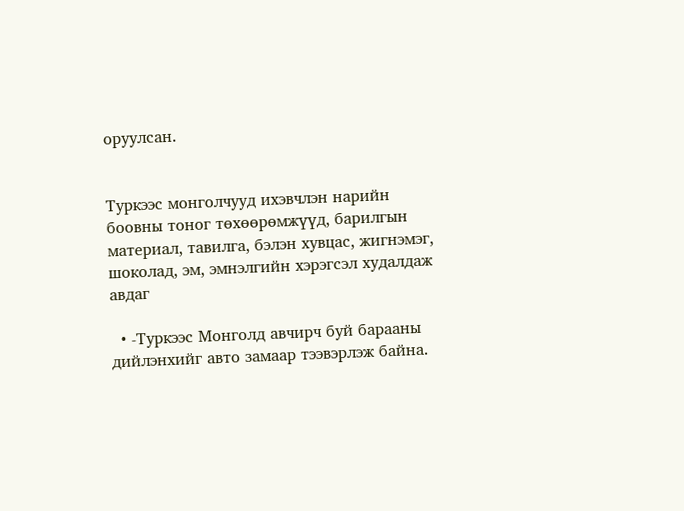оруулсан.


Туркээс монголчууд ихэвчлэн нарийн боовны тоног төхөөрөмжүүд, барилгын материал, тавилга, бэлэн хувцас, жигнэмэг, шоколад, эм, эмнэлгийн хэрэгсэл худалдаж авдаг

  • -Туркээс Монголд авчирч буй барааны дийлэнхийг авто замаар тээвэрлэж байна.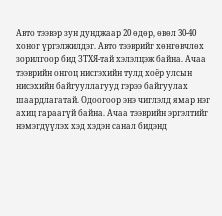Авто тээвэр зун дунджаар 20 өдөр, өвөл 30-40 хоног үргэлжилдэг. Авто тээврийг хөнгөвчлөх зорилгоор бид ЗТХЯ-тай хэлэлцэж байна. Ачаа тээврийн онгоц нисгэхийн тулд хоёр улсын нисэхийн байгууллагууд гэрээ байгуулах шаардлагатай. Одоогоор энэ чиглэлд ямар нэг ахиц гараагүй байна. Ачаа тээврийн эргэлтийг нэмэгдүүлэх хэд хэдэн санал бидэнд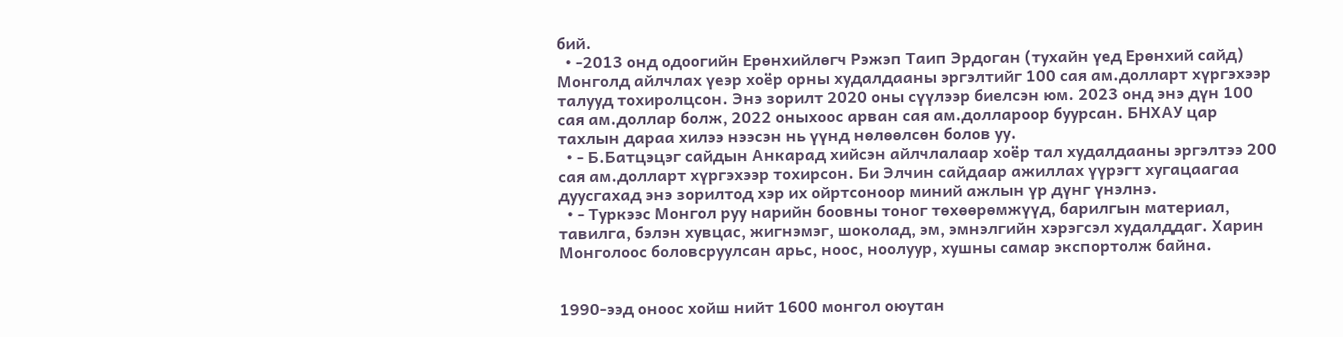бий.
  • -2013 онд одоогийн Ерөнхийлөгч Рэжэп Таип Эрдоган (тухайн үед Ерөнхий сайд) Монголд айлчлах үеэр хоёр орны худалдааны эргэлтийг 100 сая ам.долларт хүргэхээр талууд тохиролцсон. Энэ зорилт 2020 оны сүүлээр биелсэн юм. 2023 онд энэ дүн 100 сая ам.доллар болж, 2022 оныхоос арван сая ам.доллароор буурсан. БНХАУ цар тахлын дараа хилээ нээсэн нь үүнд нөлөөлсөн болов уу.
  • - Б.Батцэцэг сайдын Анкарад хийсэн айлчлалаар хоёр тал худалдааны эргэлтээ 200 сая ам.долларт хүргэхээр тохирсон. Би Элчин сайдаар ажиллах үүрэгт хугацаагаа дуусгахад энэ зорилтод хэр их ойртсоноор миний ажлын үр дүнг үнэлнэ.
  • - Туркээс Монгол руу нарийн боовны тоног төхөөрөмжүүд, барилгын материал, тавилга, бэлэн хувцас, жигнэмэг, шоколад, эм, эмнэлгийн хэрэгсэл худалддаг. Харин Монголоос боловсруулсан арьс, ноос, ноолуур, хушны самар экспортолж байна.


1990-ээд оноос хойш нийт 1600 монгол оюутан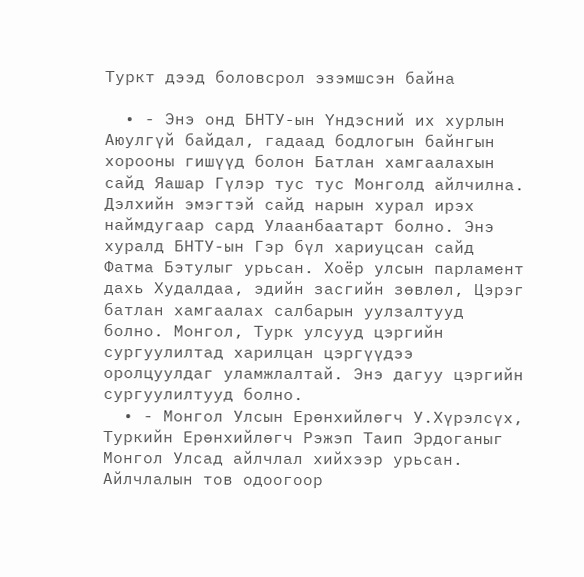Туркт дээд боловсрол эзэмшсэн байна

  • - Энэ онд БНТУ-ын Үндэсний их хурлын Аюулгүй байдал, гадаад бодлогын байнгын хорооны гишүүд болон Батлан хамгаалахын сайд Яашар Гүлэр тус тус Монголд айлчилна. Дэлхийн эмэгтэй сайд нарын хурал ирэх наймдугаар сард Улаанбаатарт болно. Энэ хуралд БНТУ-ын Гэр бүл хариуцсан сайд Фатма Бэтулыг урьсан. Хоёр улсын парламент дахь Худалдаа, эдийн засгийн зөвлөл, Цэрэг батлан хамгаалах салбарын уулзалтууд болно. Монгол, Турк улсууд цэргийн сургуулилтад харилцан цэргүүдээ оролцуулдаг уламжлалтай. Энэ дагуу цэргийн сургуулилтууд болно.
  • - Монгол Улсын Ерөнхийлөгч У.Хүрэлсүх, Туркийн Ерөнхийлөгч Рэжэп Таип Эрдоганыг Монгол Улсад айлчлал хийхээр урьсан. Айлчлалын тов одоогоор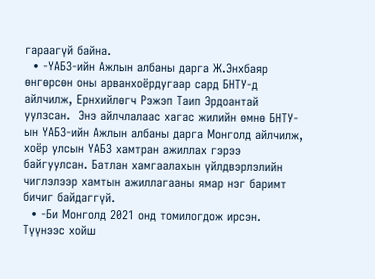гараагүй байна.
  • -ҮАБЗ-ийн Ажлын албаны дарга Ж.Энхбаяр өнгөрсөн оны арванхоёрдугаар сард БНТУ-д айлчилж, Ернхийлөгч Рэжэп Таип Эрдоантай уулзсан.  Энэ айлчлалаас хагас жилийн өмнө БНТУ-ын ҮАБЗ-ийн Ажлын албаны дарга Монголд айлчилж, хоёр улсын ҮАБЗ хамтран ажиллах гэрээ байгуулсан. Батлан хамгаалахын үйлдвэрлэлийн чиглэлээр хамтын ажиллагааны ямар нэг баримт бичиг байдаггүй.
  • -Би Монголд 2021 онд томилогдож ирсэн. Түүнээс хойш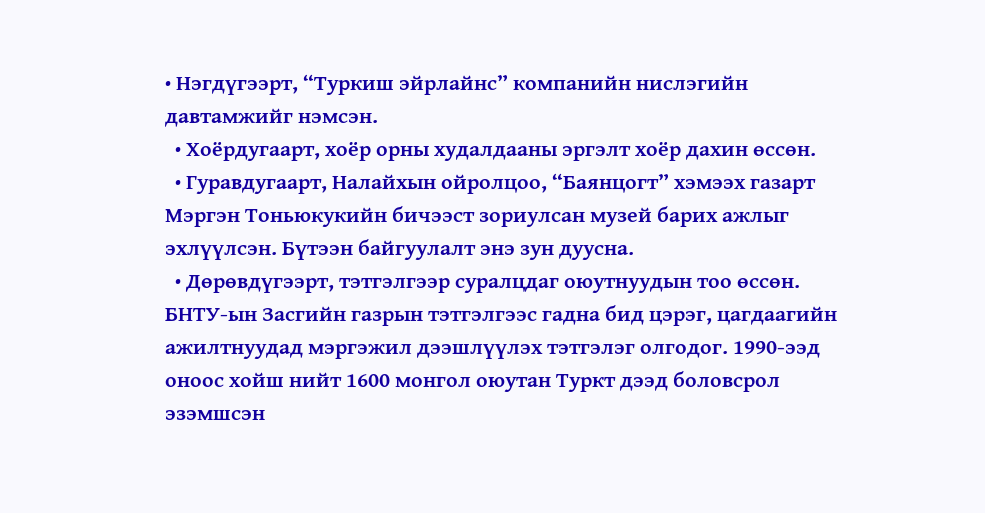• Нэгдүгээрт, “Туркиш эйрлайнс” компанийн нислэгийн давтамжийг нэмсэн.
  • Хоёрдугаарт, хоёр орны худалдааны эргэлт хоёр дахин өссөн.
  • Гуравдугаарт, Налайхын ойролцоо, “Баянцогт” хэмээх газарт Мэргэн Тоньюкукийн бичээст зориулсан музей барих ажлыг эхлүүлсэн. Бүтээн байгуулалт энэ зун дуусна.
  • Дөрөвдүгээрт, тэтгэлгээр суралцдаг оюутнуудын тоо өссөн. БНТУ-ын Засгийн газрын тэтгэлгээс гадна бид цэрэг, цагдаагийн ажилтнуудад мэргэжил дээшлүүлэх тэтгэлэг олгодог. 1990-ээд оноос хойш нийт 1600 монгол оюутан Туркт дээд боловсрол эзэмшсэн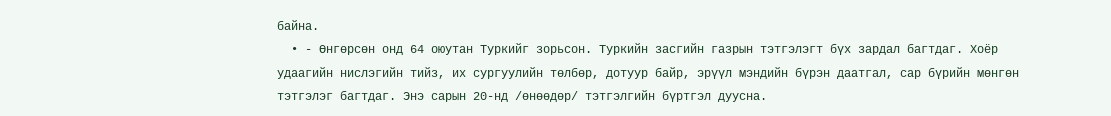байна.
  • - Өнгөрсөн онд 64 оюутан Туркийг зорьсон. Туркийн засгийн газрын тэтгэлэгт бүх зардал багтдаг. Хоёр удаагийн нислэгийн тийз, их сургуулийн төлбөр, дотуур байр, эрүүл мэндийн бүрэн даатгал, сар бүрийн мөнгөн тэтгэлэг багтдаг. Энэ сарын 20-нд /өнөөдөр/ тэтгэлгийн бүртгэл дуусна.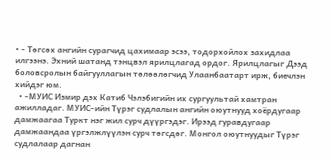• - Төгсөх ангийн сурагчид цахимаар эсээ, тодорхойлох захидлаа илгээнэ. Эхний шатанд тэнцвэл ярилцлагад ордог. Ярилцлагыг Дээд боловсролын байгууллагын төлөөлөгчид Улаанбаатарт ирж, биечлэн хийдэг юм.
  • -МУИС Измир дэх Катиб Чэлэбигийн их сургуультай хамтран ажилладаг. МУИС-ийн Түрэг судлалын ангийн оюутнууд хоёрдугаар дамжаагаа Туркт нэг жил сурч дүүргэдэг. Ирээд гуравдугаар дамжаандаа үргэлжлүүлэн сурч төгсдөг. Монгол оюутнуудыг Түрэг судлалаар дагнан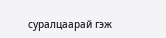суралцаарай гэж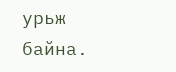урьж байна.